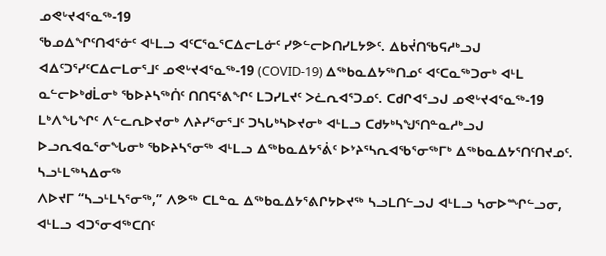ᓄᕙᒡᔪᐊᕐᓇᖅ-19
ᖃᓄᐃᖏᑦᑎᐊᕐᓃᑦ ᐊᒻᒪᓗ ᐊᑦᑕᕐᓇᕐᑕᐃᓕᒪᓃᑦ ᓯᕗᓪᓕᐅᑎᓯᒪᔭᕗᑦ. ᐃᑲᔫᑎᖃᕋᓱᒃᓗᒍ ᐊᐃᑦᑐᕐᓯᑦᑕᐃᓕᒪᓂᕐᒧᑦ ᓄᕙᒡᔪᐊᕐᓇᖅ-19 (COVID-19) ᐃᖅᑲᓇᐃᔭᖅᑎᓄᑦ ᐊᑦᑕᓇᖅᑐᓂᒃ ᐊᒻᒪ ᓇᓪᓕᐅᒃᑯᒫᓂᒃ ᖃᐅᔨᓴᖅᑏᑦ ᑎᑎᕋᕐᕕᖏᑦ ᒪᑐᓯᒪᔪᑦ ᐳᓛᕆᐊᕐᑐᓄᑦ. ᑕᑯᒋᐊᕐᓗᒍ ᓄᕙᒡᔪᐊᕐᓇᖅ-19 ᒪᒃᐱᖓᖏᑦ ᐱᓪᓚᕆᐅᔪᓂᒃ ᐱᔨᓯᕐᓂᕐᒧᑦ ᑐᓴᒐᒃᓴᐅᔪᓂᒃ ᐊᒻᒪᓗ ᑕᑯᔭᒃᓴᖑᕐᑎᓐᓇᓱᒃᓗᒍ ᐅᓗᕆᐊᓇᕐᓂᖓᓂᒃ ᖃᐅᔨᓴᕐᓂᖅ ᐊᒻᒪᓗ ᐃᖅᑲᓇᐃᔭᕐᕖᑦ ᐅᔾᔨᕐᓴᕆᐊᖃᕐᓂᖅᒥᒃ ᐃᖅᑲᓇᐃᔭᕐᑎᑦᑎᔪᓄᑦ.
ᓴᓗᒻᒪᖅᓴᐃᓂᖅ
ᐱᐅᔪᒥ “ᓴᓗᒻᒪᓴᕐᓂᖅ,” ᐱᕗᖅ ᑕᒪᓐᓇ ᐃᖅᑲᓇᐃᔭᕐᕕᒋᔭᐅᔪᖅ ᓴᓗᒪᑎᓪᓗᒍ ᐊᒻᒪᓗ ᓴᓂᐅᙱᓪᓗᓂ, ᐊᒻᒪᓗ ᐊᑐᕐᓂᐊᖅᑕᑎᑦ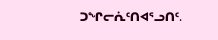ᑐᖏᓕᕇᑦᑎᐊᕐᓗᑎᑦ.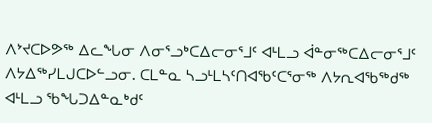ᐱᔾᔪᑕᐅᕗᖅ ᐃᓚᖓᓂ ᐱᓂᕐᓗᒃᑕᐃᓕᓂᕐᒧᑦ ᐊᒻᒪᓗ ᐋᓐᓂᖅᑕᐃᓕᓂᕐᒧᑦ ᐱᔭᐃᖅᓯᒪᒍᑕᐅᓪᓗᓂ. ᑕᒪᓐᓇ ᓴᓗᒻᒪᓴᑦᑎᐊᖃᑦᑕᕐᓂᖅ ᐱᔭᕆᐊᖃᖅᑯᖅ ᐊᒻᒪᓗ ᖃᖓᑐᐃᓐᓇᒃᑯᑦ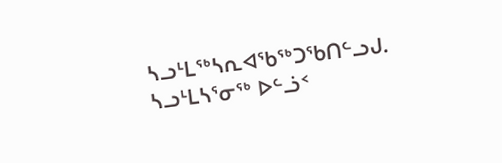ᓴᓗᒻᒪᖅᓴᕆᐊᖃᖅᑐᖃᑎᓪᓗᒍ. ᓴᓗᒻᒪᓴᕐᓂᖅ ᐅᓪᓘᑉ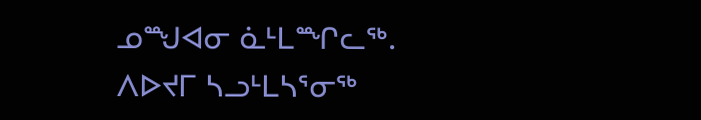ᓄᙳᐊᓂ ᓈᒻᒪᙱᓚᖅ. ᐱᐅᔪᒥ ᓴᓗᒻᒪᓴᕐᓂᖅ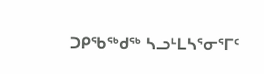ᑐᑭᖃᖅᑯᖅ ᓴᓗᒻᒪᓴᕐᓂᕐᒥᑦ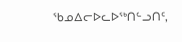ᖃᓄᐃᓕᐅᓚᐅᖅᑎᓪᓗᑎᑦ,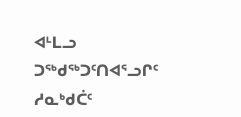ᐊᒻᒪᓗ ᑐᖅᑯᖅᑐᑦᑎᐊᕐᓗᒋᑦ ᓱᓇᒃᑯᑖᑦ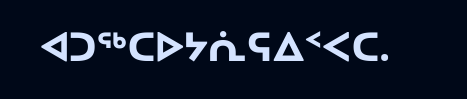ᐊᑐᖅᑕᐅᔭᕇᕋᐃᑉᐸᑕ.